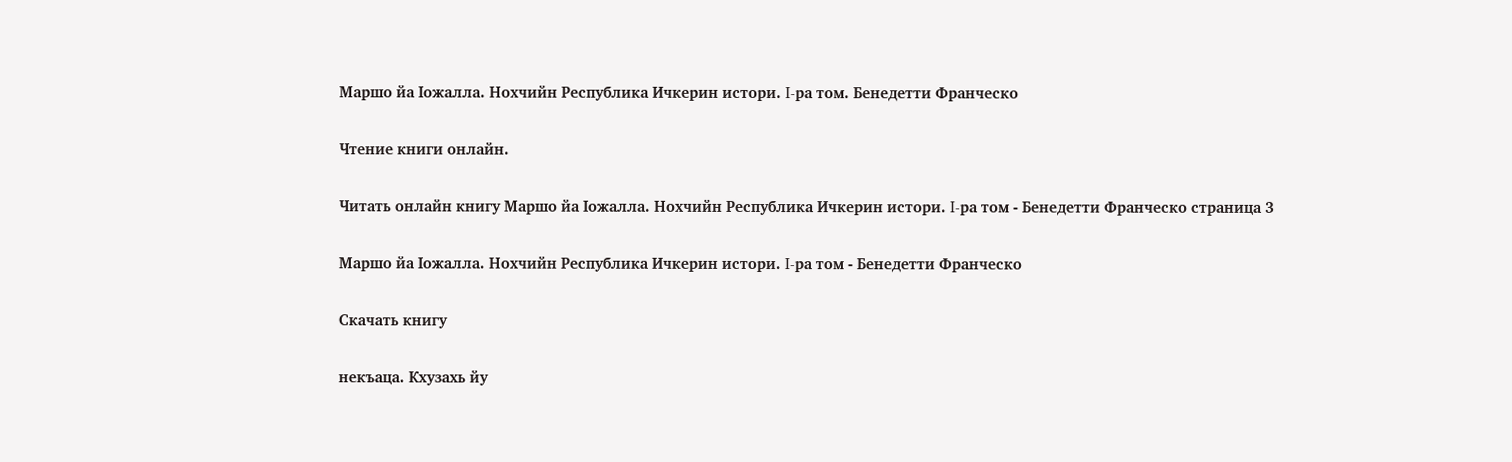Маршо йа Iожалла. Нохчийн Республика Ичкерин истори. I-ра том. Бенедетти Франческо

Чтение книги онлайн.

Читать онлайн книгу Маршо йа Iожалла. Нохчийн Республика Ичкерин истори. I-ра том - Бенедетти Франческо страница 3

Маршо йа Iожалла. Нохчийн Республика Ичкерин истори. I-ра том - Бенедетти Франческо

Скачать книгу

некъаца. Кхузахь йу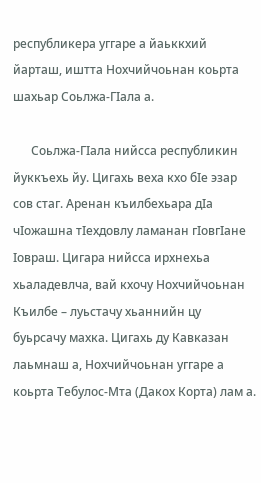республикера уггаре а йаьккхий йарташ, иштта Нохчийчоьнан коьрта шахьар Соьлжа-ГIала а.

      Соьлжа-ГIала нийсса республикин йуккъехь йу. Цигахь веха кхо бIе эзар сов стаг. Аренан къилбехьара дIа чIожашна тIехдовлу ламанан гIовгIане Iовраш. Цигара нийсса ирхнехьа хьаладевлча, вай кхочу Нохчийчоьнан Къилбе – луьстачу хьаннийн цу буьрсачу махка. Цигахь ду Кавказан лаьмнаш а, Нохчийчоьнан уггаре а коьрта Тебулос-Мта (Дакох Корта) лам а.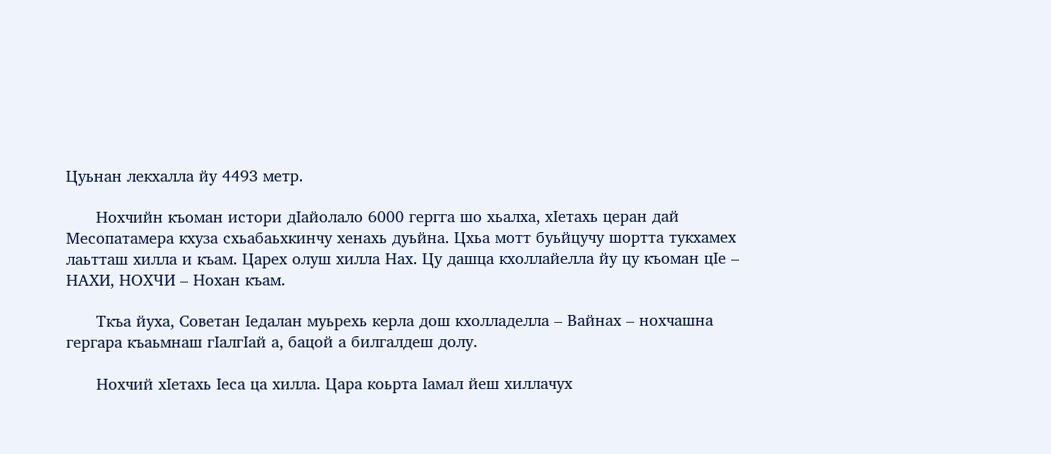Цуьнан лекхалла йу 4493 метр.

      Нохчийн къоман истори дIайолало 6000 гергга шо хьалха, хIетахь церан дай Месопатамера кхуза схьабаьхкинчу хенахь дуьйна. Цхьа мотт буьйцучу шортта тукхамех лаьтташ хилла и къам. Царех олуш хилла Нах. Цу дашца кхоллайелла йу цу къоман цIе – НАХИ, НОХЧИ – Нохан къам.

      Ткъа йуха, Советан Iедалан муьрехь керла дош кхолладелла – Вайнах – нохчашна гергара къаьмнаш гIалгIай а, бацой а билгалдеш долу.

      Нохчий хIетахь Iеса ца хилла. Цара коьрта Iамал йеш хиллачух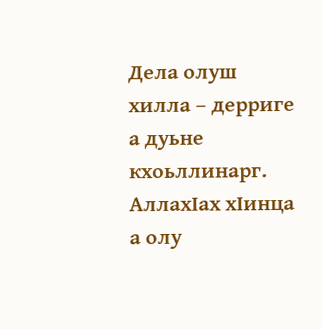Дела олуш хилла – дерриге а дуьне кхоьллинарг. АллахIах хIинца а олу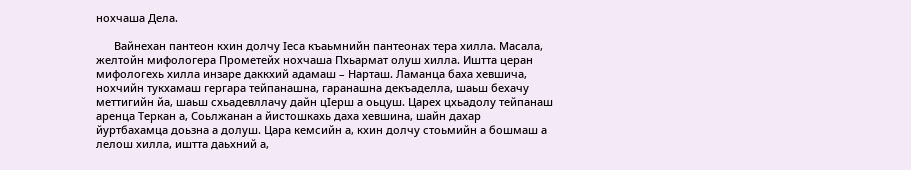нохчаша Дела.

      Вайнехан пантеон кхин долчу Iеса къаьмнийн пантеонах тера хилла. Масала, желтойн мифологера Прометейх нохчаша Пхьармат олуш хилла. Иштта церан мифологехь хилла инзаре даккхий адамаш – Нарташ. Ламанца баха хевшича, нохчийн тукхамаш гергара тейпанашна, гаранашна декъаделла, шаьш бехачу меттигийн йа, шаьш схьадевллачу дайн цIерш а оьцуш. Царех цхьадолу тейпанаш аренца Теркан а, Соьлжанан а йистошкахь даха хевшина, шайн дахар йуртбахамца доьзна а долуш. Цара кемсийн а, кхин долчу стоьмийн а бошмаш а лелош хилла, иштта даьхний а,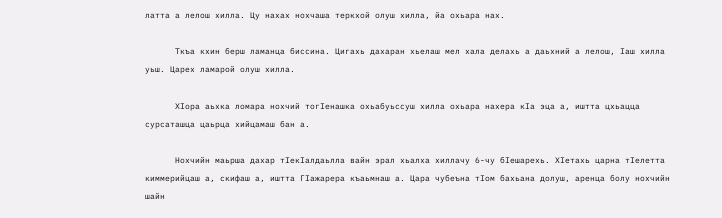латта а лелош хилла. Цу нахах нохчаша теркхой олуш хилла, йа охьара нах.

      Ткъа кхин берш ламанца биссина. Цигахь дахаран хьелаш мел хала делахь а даьхний а лелош, Iаш хилла уьш. Царех ламарой олуш хилла.

      ХIора аьхка ломара нохчий тогIенашка охьабуьссуш хилла охьара нахера кIа эца а, иштта цхьацца сурсаташца цаьрца хийцамаш бан а.

      Нохчийн маьрша дахар тIекIалдаьлла вайн эрал хьалха хиллачу 6-чу бIешарехь. ХIетахь царна тIелетта киммерийцаш а, скифаш а, иштта ГIажарера къаьмнаш а. Цара чубеъна тIом бахьана долуш, аренца болу нохчийн шайн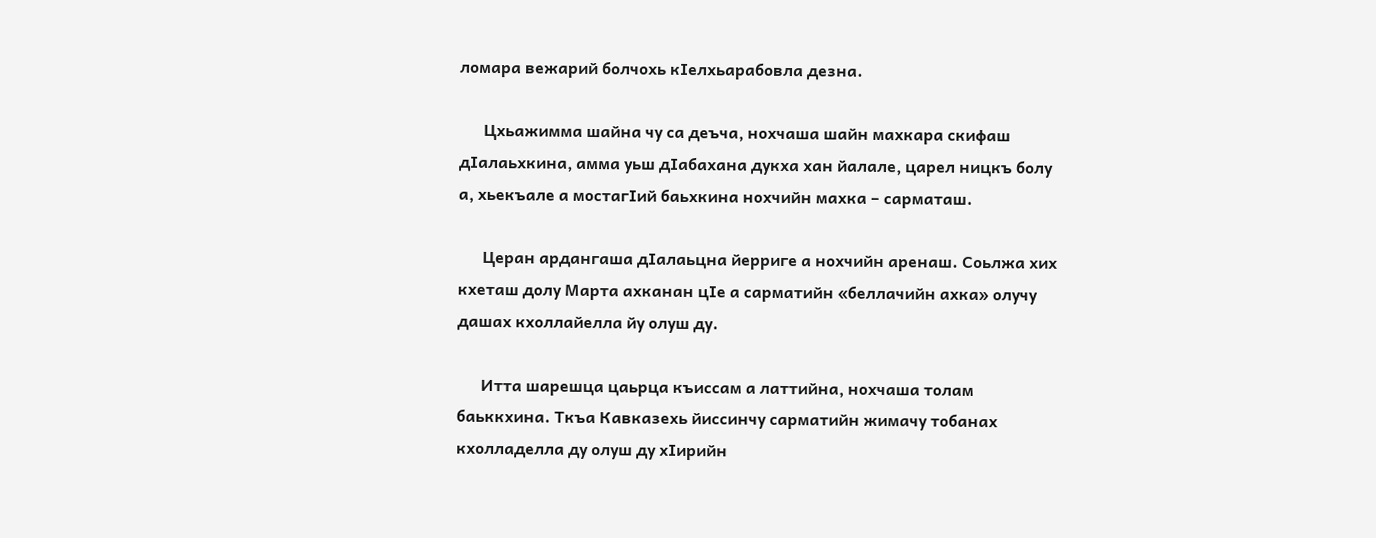ломара вежарий болчохь кIелхьарабовла дезна.

      Цхьажимма шайна чу са деъча, нохчаша шайн махкара скифаш дIалаьхкина, амма уьш дIабахана дукха хан йалале, царел ницкъ болу а, хьекъале а мостагIий баьхкина нохчийн махка – сарматаш.

      Церан ардангаша дIалаьцна йерриге а нохчийн аренаш. Соьлжа хих кхеташ долу Марта ахканан цIе а сарматийн «беллачийн ахка» олучу дашах кхоллайелла йу олуш ду.

      Итта шарешца цаьрца къиссам а латтийна, нохчаша толам баьккхина. Ткъа Кавказехь йиссинчу сарматийн жимачу тобанах кхолладелла ду олуш ду хIирийн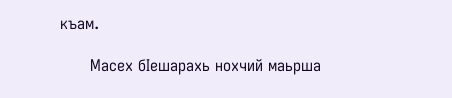къам.

      Масех бIешарахь нохчий маьрша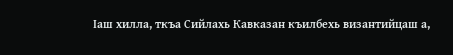Iаш хилла, ткъа Сийлахь Кавказан къилбехь византийцаш а,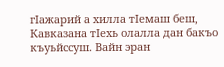гIажарий а хилла тIемаш беш, Кавказана тIехь олалла дан бакъо къуьйссуш. Вайн эран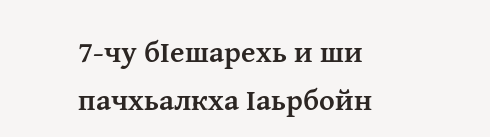7-чу бIешарехь и ши пачхьалкха Iаьрбойн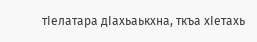тIелатара дIахьаькхна, ткъа хIетахь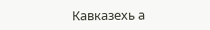Кавказехь а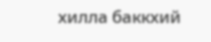хилла баккхий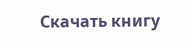Скачать книгу